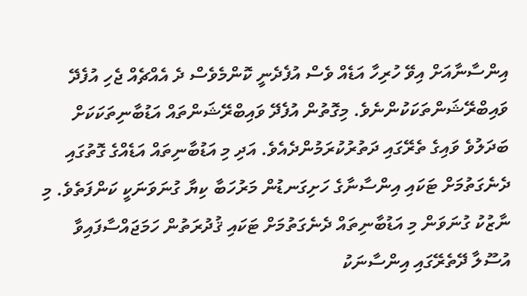އިންސާނާއަށް އިވޭ ހުރިހާ އަޑެއް ވެސް އުފެދެނީ ކޮންމެވެސް ދެ އެއްޗެއް ޖެހި އުފެދޭ ވައިބްރޭޝަންތަކަކުންނެވެ. މިގޮތުން އުފެދޭ ވައިބްރޭޝަންތައް އަޑުބާނިތަކަކަށް ބަދަލުވެ ވައިގެ ތެރޭގައި ދަތުރުކުރަމުންދެއެވެ. އަދި މި އަޑުބާނިތައް އަޑެއްގެ ގޮތުގައި ދެނެގަތުމަށް ޓަކައި އިންސާނާގެ ހަށިގަނޑުން މަރުހަބާ ކިޔާ ގުނަވަނަކީ ކަންފަތެވެ. މި ނާޒުކު ގުނަވަން މި އަޑުބާނިތައް ދެނެގަތުމަށް ޓަކައި ޤުދުރަތުން ހަމަޖައްސާފައިވާ އުސޫލާ ދޭތެރޭގައި އިންސާނަކު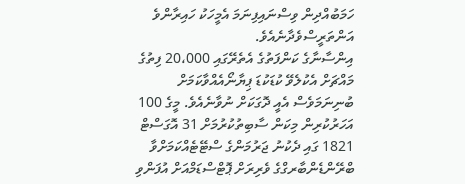ހަމަބުއްދިން ވިސްނައިފިނަމަ އެމީހަކު ހައިރާންވެ އަންތަރީސްވެދާނެއެވެ.
އިންސާނާގެ ކަންފަތުގެ އެތެރޭގައި 20،000 ފިތުގެ މައްޗަށް އެކުލެވޭ ކުޑަކުޑަ ޕިޔާނޯއެއްވާކަމަށް ބުނިނަމަވެސް އެއީ ދޮގަކަށް ނުވާނެއެވެ. މީގެ 100 އަހަރުކުރިން މިކަން ސާބިތުކުރުމަށް 31 އޮގަސްޓް 1821 ގައި ދެކުނު ޖަރުމަންގެ ސްޓޭޓެއްކަމަށްވާ ބްރޭންޑެންބާރގްގެ ވެރިރަށް ޕޮޓްސްޑަމްއަށް އުފަންވި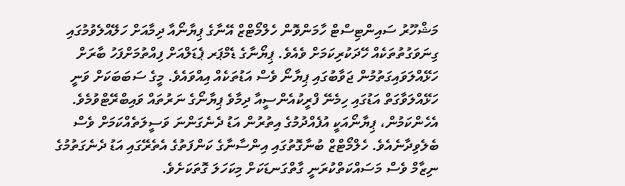މަޝްހޫރު ސައިންޓިސްޓް ހާމަންވޮން ހެލްމޯޓްޒް އޭނާގެ ޕިޔާނޯއާ ދިމާއަށް ހަލޭއްލެވުމުގައި ގިނަވަގުތުތަކެއް ހޭދަކުރިކަމަށް ވެއެވެ. ޕިޔޯނާގެ ޑެމްޕަރ ޕެޑަލްއަށް ފިއްތުމަށްފަހު ބާރަށް ހަޅޭއްލަވައިގަތުމުން ޖަވާބުގައި ޕިޔާނޯ ވެސް އަޑުތަކެއް އިއްވައެވެ. މީގެ ސަބަބަކަށް ވަނީ ހަޅޭއްލަވާގަތް އަޑުގައި ހިމެނޭ ފްރީކުއެންސީއާ ދިމާވެ ޕިޔާނޯގެ ނަރުތައް ވައިބްރޭޓްވުމެވެ. އެހެންކަމުން، ޕިޔާނޯއަކީ އުފެއްދުމުގެ އިތުރުން އަޑު ދެނެގަންނަ ވަސީލަތެއްކަމަށް ވެސް ބެލެވިދާނެއެވެ. ހެލްމޯޓްޒް ބުނާގޮތުގައި އިންސާނާގެ ކަންފަތުގެ އެތެރޭގައި އަޑު ދެނެގަތުމުގެ ނިޒާމް ވެސް މަސައްކަތްކުރަނީ ގާތްގަނޑަކަށް މިކަހަލަ ގޮތަކަށެވެ.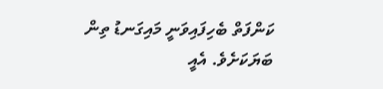ކަންފަތް ބެހިފައިވަނީ މައިގަނޑު ތިން ބަޔަކަށެވެ. އެއީ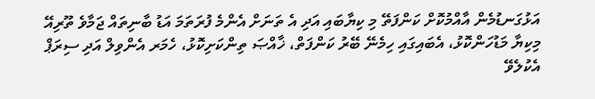އަޅުގަނޑުމެން އާއްމުކޮށް ކަންފަތޭ މި ކިޔާބައި އަދި އެ ތަނަށް އެންމެ ފުރަތަމަ އަޑު ބާނިތައް ޖަމާވެ ތޫރިއޭ މިކިޔާ މަޑުހަންކޮޅު، އެބައިގައި ހިމެނޭ ބޭރު ކަންފަތް، ޚާއްޞަ ތިންކަށިކޮޅު، ހެމަރ އެންވިލް އަދި ސިރަޕް އެކުލެވޭ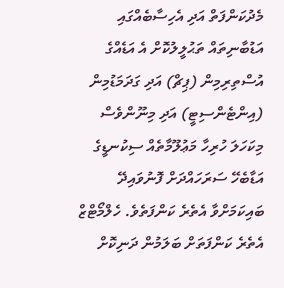މެދުކަންފަތް އަދި އެހިސާބެއްގައި އަޑުބާނިތައް ތަޙުލީލުކޮށް އެ އަޑެއްގެ އުސްތިރިމިން (ޕިޗް) އަދި ގަދަމަޑުމިން (އިންޓެންސިޓީ) އަދި މިނޫންވެސް މިކަހަލަ ހުރިހާ މަޢުލޫމާތެއް ސިކުނޑީގެ އަޑާބެހޭ ސަރަހައްދަށް ފޮނުވައިދޭ ބައިކަމަށްވާ އެތެރެ ކަންފަތެވެ. ހެލްމޯޓްޒް އެތެރެ ކަންފަތަށް ބަލަމުން ދަނިކޮށް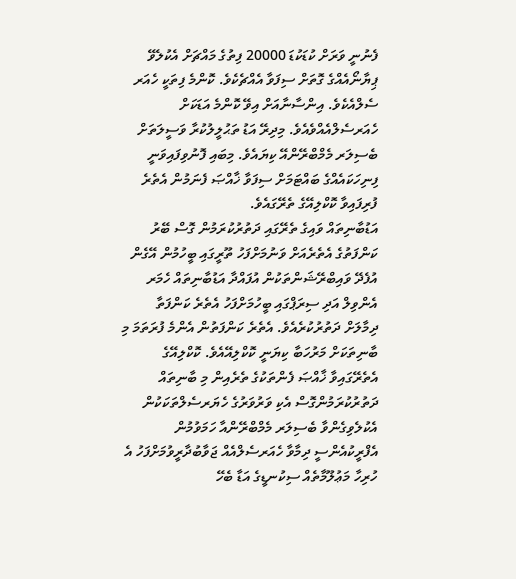ފެނުނީ ވަރަށް ކުޑަކުޑަ 20000 ފިތުގެ މައްޗަށް އެކުލެވޭ ޕިޔާނޯއެއްގެ ގޮތަށް ސިފަވާ އެއްޗެކެވެ. ކޮންމެ ފިތަކީ ހެއަރ ސެލްއެކެވެ. އިންސާނާއަށް އިވޭ ކޮންމެ އަޑަކަށް ހެއަރސެލްއެއްވެއެވެ. މިދިރޭ އަޑު ތަޙުލީލުކުރާ ވަސީލަތަށް ބެސިލަރ މެމްބްރޭންއޭ ކިޔައެވެ. މިބައި ފޮނުވިފައިވަނީ ފިނިހަކައެއްގެ ބައްޓަމަށް ސިފަވާ ޚާއްޞަ ފެނަމުން އެތެރެ ފުރިފައިވާ ކޮކްލިއޭގެ ތެރޭގައެވެ.
އަޑުބާނިތައް ވައިގެ ތެރޭގައި ދަތުރުކުރަމުން ގޮސް ބޭރު ކަންފަތުގެ އެތެރެއަށް ވަނުމަށްފަހު ތޫރީގައި ބީހުމުން އޭގެން އުފެދޭ ވައިބްރޭޝަންތަކުން އުފައްދާ އަޑުބާނިތައް ހެމަރ އެންވިލް އަދި ސިރަޕްގައި ބީހުމަށްފަހު އެތެރެ ކަންފަތާ ދިމާލަށް ދަތުރުކުރެއެވެ. އެތެރެ ކަންފަތުން އެންމެ ފުރަތަމަ މި ބާނިތަކަށް މަރުހަބާ ކިޔަނީ ކޮކްލިއޭއެވެ. ކޮކްލިއޭގެ އެތެރޭގައިވާ ޚާއްޞަ ފެންތަކުގެ ތެރެއިން މި ބާނިތައް ދަތުރުކުރަމުންގޮސް އެކި ވަރުވަރުގެ ހެޔަރސެލްތަކަކުން އެކުލެވިގެންވާ ބެސިލަރ މެމްބްރޭންއާ ހަމަވުމުން އެފްރީކުއެންސީ ދިމާވާ ހެއަރސެލްއެއް ޖަވާބުދާރީވުމަށްފަހު އެ ހުރިހާ މަޢުލޫމާތެއް ސިކުނޑީގެ އަޑާ ބެހޭ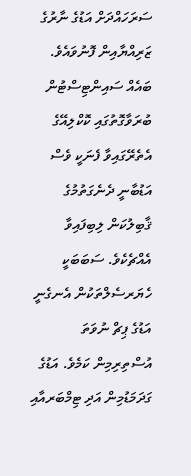ސަރަހައްދަށް އަޑުގެ ނާރުގެ ޒަރިއްޔާއިން ފޮނުވައެވެ.
ބައެއް ސައިންޓިސްޓުން ބުރަވާގޮތުގައި ކޮކްލިއޭގެ އެތެރޭގައިވާ ފެނަކީ ވެސް އަޑުބާނީ ދެނެގަތުމުގެ ޤާބިލުކަން ލިބިފައިވާ އެއްޗެކެވެ. ސަބަބަކީ ހެޔަރސެލްތަކުން އެނގެނީ އަޑުގެ ޕިޗް ނުވަތަ އުސްތިރިމިން ކަމެވެ. އަޑުގެ ގަދަމަޑުމިން އަދި ޓިމްބަރއާއި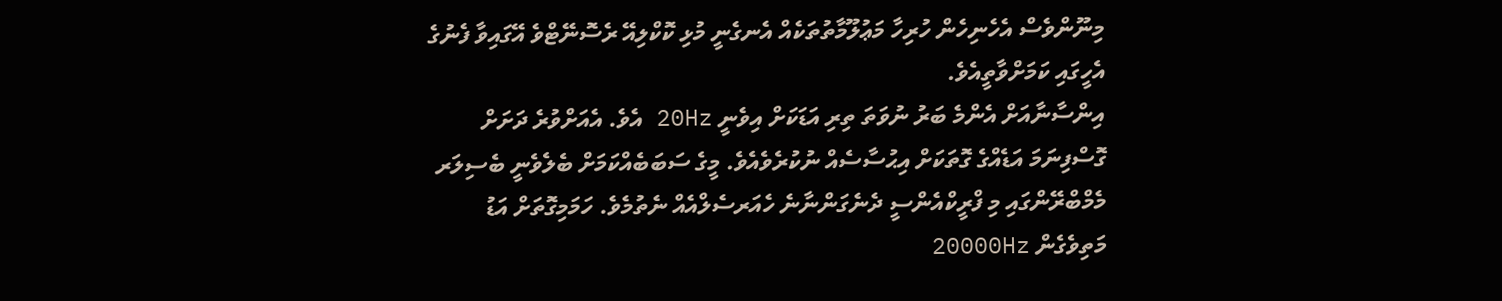މިނޫންވެސް އެހެނިހެން ހުރިހާ މަޢުލޫމާތުތަކެއް އެނގެނީ މުޅި ކޮކްލިއޭ ރެސޮނޭޓްވެ އޭގައިވާ ފެނުގެ އެހީގައި ކަމަށްވާތީއެވެ.
އިންސާނާއަށް އެންމެ ބަރު ނުވަތަ ތިރި އަޑަކަށް އިވެނީ 20Hz އެވެ. އެއަށްވުރެ ދަށަށް ގޮސްފިނަމަ އަޑެއްގެ ގޮތަކަށް އިޙުސާސެއް ނުކުރެވެއެވެ. މީގެ ސަބަބެއްކަމަށް ބެލެވެނީ ބެސިލަރ މެމްބްރޭންގައި މި ފްރީކްއެންސީ ދެނެގަންނާނެ ހެއަރސެލްއެއް ނެތުމެވެ. ހަމަމިގޮތަށް އަޑު މަތިވެގެން 20000Hz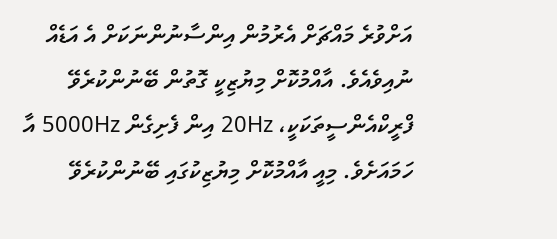އަށްވުރެ މައްޗަށް އެރުމުން އިންސާނުންނަކަށް އެ އަޑެއް ނުއިވެއެވެ. އާއްމުކޮށް މިޔުޒިކީ ގޮތުން ބޭނުންކުރެވޭ ފްރީކްއެންސީތަކަކީ، 20Hz އިން ފެށިގެން 5000Hz އާ ހަމައަށެވެ. މިއީ އާއްމުކޮށް މިޔުޒިކުގައި ބޭނުންކުރެވޭ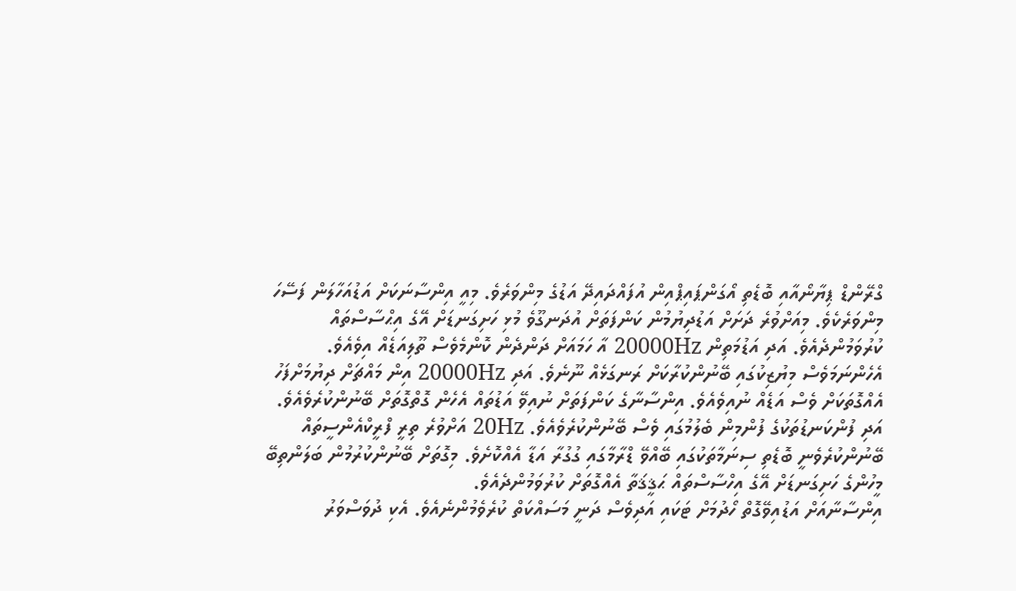ގްރޭންޑް ޕިޔާނޯއާއި ބޮޑެތި އޯގަންޕައިޕްއިން އުފައްދައިދޭ އަޑުގެ މިންވަރެވެ. މިއީ އިންސާނަކަށް އަޑުއަހާލަން ފަސޭހަ މިންވަރެކެވެ. މިއަށްވުރެ ދަށަށް އަޑުދިޔުމުން ކަންފަތަށް އުދަނގޫވެ މުޅި ހަށިގަނޑަށް އޭގެ އިޙްސާސްތައް ކުރުވަމުންދެއެވެ. އަދި އަޑުމަތިން 20000Hz އާ ހަމައަށް ދަންދެން ކޮންމެވެސް ތޫލިއަޑެއް އިވެއެވެ. އެހެންނަމަވެސް މިޔުޒިކުގައި ބޭނުންކުރާކަށް ރަނގަޅެއް ނޫނެވެ. އަދި 20000Hz އިން މައްޗަށް ދިޔުމަށްފަހު އެއްގޮތަކަށް ވެސް އަޑެއް ނުއިވެއެވެ. އިންސާނާގެ ކަންފަތަށް ނުއިވޭ އަޑުތައް އެހެން ގޮތްގޮތަށް ބޭނުންކުރެވެއެވެ. އަދި ފުންކަނޑުތަކުގެ ފުންމިން ބެލުމުގައި ވެސް ބޭނުންކުރެވެއެވެ. 20Hz އަށްވުރެ ތިރީ ފްރީކްއެންސީތައް ބޭނުންކުރެވެނީ ބޮޑެތި ސިނަމާތަކުގައި ބޭއްވޭ ޑްރާމާގައި ގުގުރާ އަޑާ އެއްކޮށެވެ. މިގޮތަށް ބޭނުންކުރުމުން ބަލަންތިބޭ މީހުންގެ ހަށިގަނޑަށް އޭގެ އިހްސާސްތައް ޙަޤީޤަތާ އެއްގޮތަށް ކުރުވަމުންދެއެވެ.
އިންސާނާއަށް އަޑުއިވޭގޮތް ހޯދުމަށް ޓަކައި އަދިވެސް ދަނީ މަސައްކަތް ކުރެވެމުންނެއެވެ. އެކި ދުވަސްވަރު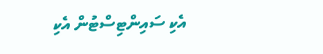އެކި ސައިންޓިސްޓުން އެކި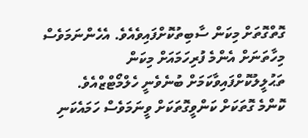ގޮތްގޮތަށް މިކަން ސާބިތުކޮށްފައިވެއެވެ. އެހެންނަމަވެސް މިހާތަނަށް އެންމެ ފުރިހަމައަށް މިކަން ތަޙުލީލުކޮށްފައިވާކަމަށް ބުނެވެނީ ހެލްމޯޓްޒްއެވެ.
ކޮންމެ ގޮތަކަށް ކަންވީގޮތަކަށް ވީނަމަވެސް ހަމައެކަނި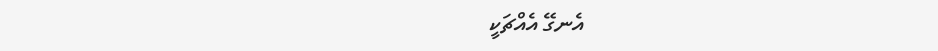އެނގޭ އެއްޗަކީ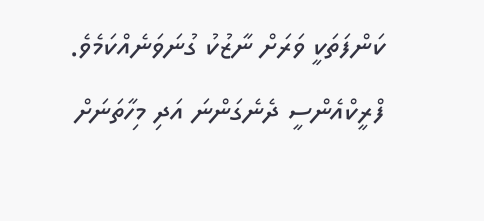ކަންފަތަކީ ވަރަށް ނާޒުކު ގުނަވަނެއްކަމެވެ. ފްރީކްއެންސީ ދެނެގަންނަ އަދި މިހާތަނަށް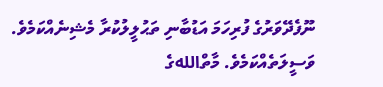ނޫފެދޭވަރުގެ ފުރިހަމަ އަޑުބާނި ތަޙުލީލުކުރާ މެޝިނެއްކަމެވެ. ވަސީލަތެއްކަމެވެ. މާތްاللهގެ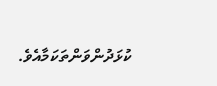ކުޅަދުންވަންތަކަމާއެވެ.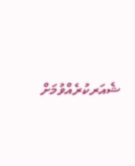ޝެއަރކުރެއްވުމަށް